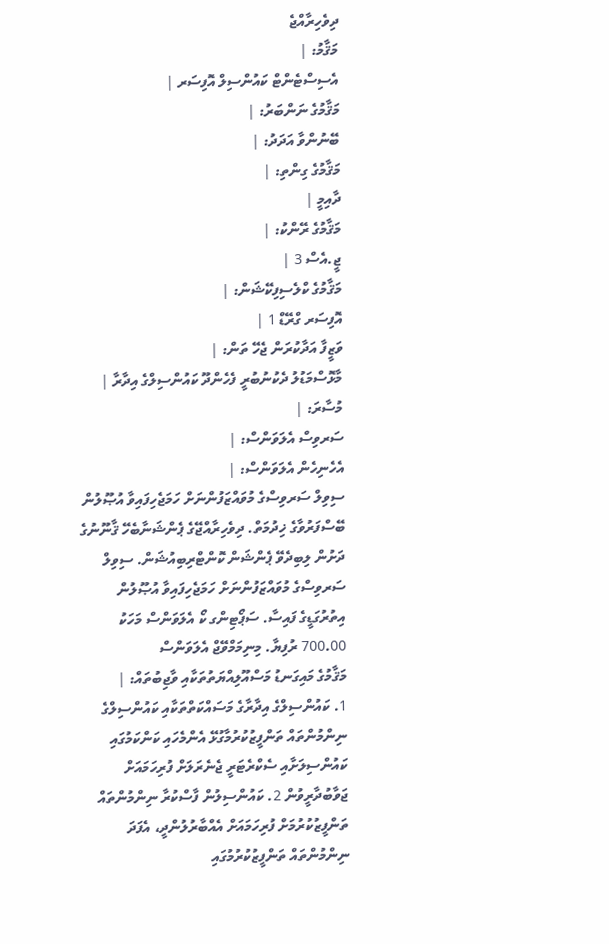ދިވެހިރާއްޖެ
މަޤާމު: |
އެސިސްޓެންޓް ކައުންސިލް އޮފިސަރ |
މަޤާމުގެ ނަންބަރު: |
ބޭނުންވާ އަދަދު: |
މަޤާމުގެ ގިންތި: |
ދާއިމީ |
މަޤާމުގެ ރޭންކު: |
ޖީ.އެސް 3 |
މަޤާމުގެ ކްލެސިފިކޭޝަން: |
އޮފިސަރ ގްރޭޑް 1 |
ވަޒީފާ އަދާކުރަން ޖެހޭ ތަން: |
މާޅޮސްމަޑުލު ދެކުނުބުރީ ފެހެންދޫ ކައުންސިލްގެ އިދާރާ |
މުސާރަ: |
ސަރވިސް އެލަވަންސް: |
އެހެނިހެން އެލަވަންސް: |
ސިވިލް ސަރވިސްގެ މުވައްޒަފުންނަށް ހަމަޖެހިފައިވާ އުޞޫލުން ބޭސްފަރުވާގެ ޚިދުމަތް. ދިވެހިރާއްޖޭގެ ޕެންޝަނާބެހޭ ޤާނޫނުގެ ދަށުން ލިބިދެވޭ ޕެންޝަން ކޮންޓްރިބިއުޝަން. ސިވިލް ސަރވިސްގެ މުވައްޒަފުންނަށް ހަމަޖެހިފައިވާ އުޞޫލުން އިތުރުގަޑީގެ ފައިސާ. ސަޕޯޓިންގ ކޯ އެލަވަންސް މަހަކު 700.00 ރުފިޔާ. މިނިމަމްވޭޖް އެލަވަންސް
މަޤާމުގެ މައިގަނޑު މަސްއޫލިއްޔަތުތަކާއި ވާޖިބުތައް: |
1. ކައުންސިލްގެ އިދާރާގެ މަސައްކަތްތަކާއި ކައުންސިލްގެ ނިންމުންތައް ތަންފީޒުކުރުމާގުޅޭ އެންމެހައި ކަންކަމުގައި ކައުންސިލަށާއި ސެކްރެޓަރީ ޖެނެރަލަށް ފުރިހަމައަށް ޖަވާބުދާރީވުން 2. ކައުންސިލުން ފާސްކުރާ ނިންމުންތައް ތަންފީޒުކުރުމަށް ފުރިހަމައަށް އެއްބާރުލުންދީ، އެފަދަ ނިންމުންތައް ތަންފީޒުކުރުމުގައި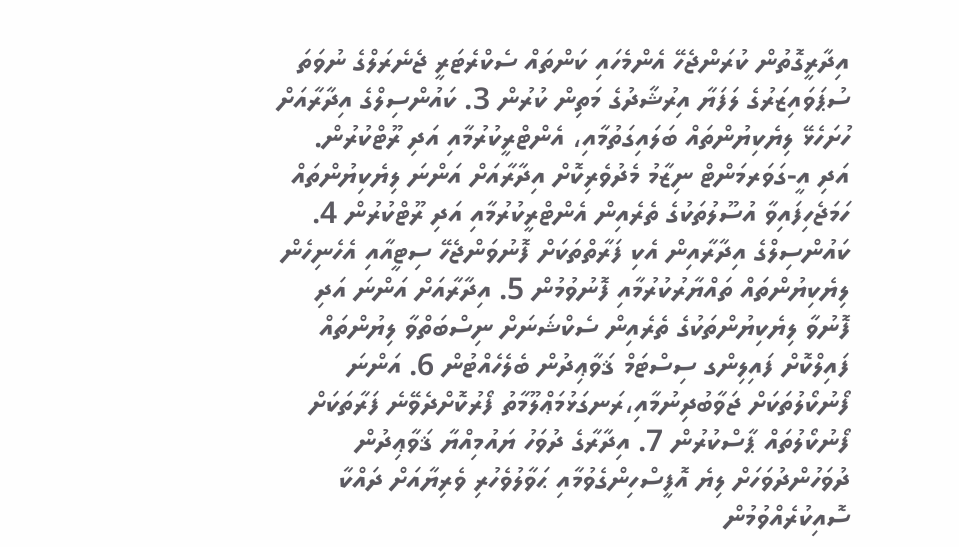އިދާރީގޮތުން ކުރަންޖެހޭ އެންމެހައި ކަންތައް ސެކްރެޓަރީ ޖެނެރަލްގެ ނުވަތަ ސުޕަވައިޒަރުގެ ލަފަޔާ އިރުޝާދުގެ މަތިން ކުރުން 3. ކައުންސިލްގެ އިދާރާއަށް ހުށަހެޅޭ ލިޔެކިޔުންތައް ބަލައިގަތުމާއި، އެންޓްރީކުރުމާއި އަދި ރޫޓްކުރުން. އަދި އީ-ގަވަރމަންޓް ނިޒާމު މެދުވެރިކޮށް އިދާރާއަށް އަންނަ ލިޔެކިޔުންތައް ހަމަޖެހިފައިވާ އުސޫލުތަކުގެ ތެރެއިން އެންޓްރީކުރުމާއި އަދި ރޫޓްކުރުން 4. ކައުންސިލްގެ އިދާރާއިން އެކި ފަރާތްތަކަށް ފޮނުވަންޖެހޭ ސިޓީއާއި އެހެނިހެން ލިޔެކިޔުންތައް ތައްޔާރުކުރުމާއި ފޮނުވުމުން 5. އިދާރާއަށް އަންނަ އަދި ފޮނުވާ ލިޔެކިޔުންތަކުގެ ތެރެއިން ސެކްޝަނަށް ނިސްބަތްވާ ލިޔުންތައް ފައިލްކޮށް ފައިލިންގ ސިސްޓަމް ޤަވާޢިދުން ބެލެހެއްޓުން 6. އަންނަ ފޯނުކޯލުތަކަށް ޖަވާބުދިނުމާއި،ރަނގަޅުމަޢްލޫމާތު ފޯރުކޮށްދެވޭނެ ފަރާތަކަށް ފޯނުކޯލުތައް ޕާސްކުރުން 7. އިދާރާގެ ދުވަހު ޔައުމިއްޔާ ޤަވާޢިދުން ދުވަހުންދުވަހަށް ލިޔެ އޮފީސްހިންގެވުމާއި ޙަވާލުވެހުރި ވެރިޔާއަށް ދައްކާ ސޮއިކުރެއްވުމުން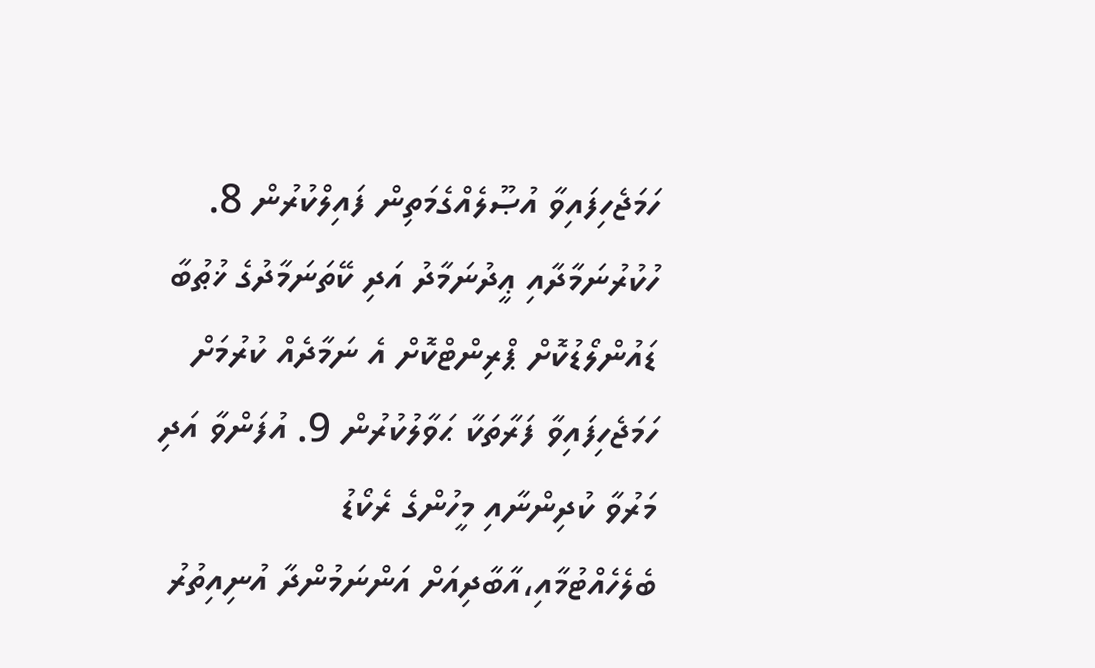ހަމަޖެހިފައިވާ އުޞޫލެއްގެމަތިން ފައިލްކުރުން 8. ހުކުރުނަމާދާއި ޢީދުނަމާދު އަދި ކޭތަނަމާދުގެ ޚުޠުބާ ޑައުންލޯޑުކޮށް ޕްރިންޓްކޮށް އެ ނަމާދެއް ކުރުމަށް ހަމަޖެހިފައިވާ ފަރާތަކާ ޙަވާލުކުރުން 9. އުފަންވާ އަދި މަރުވާ ކުދިންނާއި މީހުންގެ ރެކޯޑު ބެލެހެއްޓުމާއި،އާބާދިއަށް އަންނަމުންދާ އުނިއިތުރު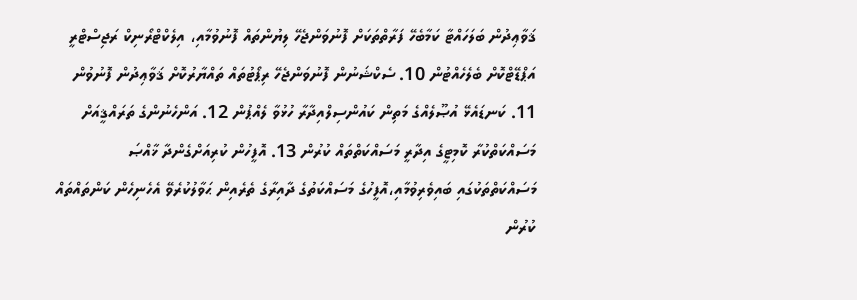ޤަވާޢިދުން ބަލަހައްޓާ ކަމާބެހޭ ފަރާތްތަކަށް ފޮނުވަންޖެހޭ ލިޔުންތައް ފޮނުވުމާއި، އިލެކްޓްރޯނިކް ރަޖިސްޓްރީ އަޕްޑޭޓްކޮށް ބެލެހެއްޓުން 10. ސެކްޝަނުން ފޮނުވަންޖެހޭ ރިޕޯޓުތައް ތައްޔާރުކޮށް ޤަވާޢިދުން ފޮނުވުން 11. ކަނޑައެޅޭ އުޞޫލެއްގެ މަތިން ކައުންސިލްއިދާރާ ހުޅުވާ ލެއްޕުން 12. އަންހެނުންގެ ތަރައްޤީއަށް މަސައްކަތްކުރާ ކޮމިޓީގެ އިދާރީ މަސައްކަތްތައް ކުރުން 13. އޮފީހުން ކުރިއަށްގެންދާ ޚާއްޞަ މަސައްކަތްތަކުގައި ބައިވެރިވުމާއި،އޮފީހުގެ މަސައްކަތުގެ ދާއިރާގެ ތެރެއިން ޙަވާލުކުރެވޭ އެހެނިހެން ކަންތައްތައް ކުރުން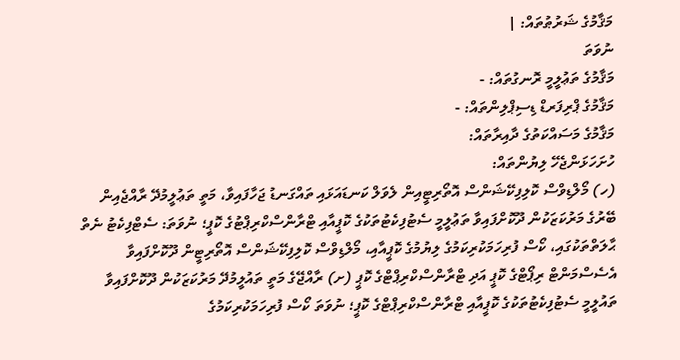މަޤާމުގެ ޝަރުޠުތައް: |
ނުވަތަ
މަޤާމުގެ ތަޢުލީމީ ރޮނގުތައް: -
މަޤާމުގެ ޕްރިފަރޑް ޑިސިޕްލިންތައް: -
މަޤާމުގެ މަސައްކަތުގެ ދާއިރާތައް:
ހުށަހަޅަންޖެހޭ ލިޔުންތައް:
(ހ) މޯލްޑިވްސް ކޮލިފިކޭޝަންސް އޮތޯރިޓީއިން ލެވަލް ކަނޑައަޅައި ތައްގަނޑު ޖަހާފައިވާ، މަތީ ތަޢުލީމުދޭ ރާއްޖެއިން ބޭރުގެ މަރުކަޒަކުން ދޫކޮށްފައިވާ ތަޢުލީމީ ސެޓުފިކެޓުތަކުގެ ކޮޕީއާއި ޓްރާންސްކްރިޕްޓުގެ ކޮޕީ؛ ނުވަތަ: ސެޓްފިކެޓު ނެތް ޙާލަތްތަކުގައި، ކޯސް ފުރިހަމަކުރިކަމުގެ ލިޔުމުގެ ކޮޕީއާއި، މޯލްޑިވްސް ކޮލިފިކޭޝަންސް އޮތޯރިޓީން ދޫކޮށްފައިވާ އެސެސްމަންޓް ރިޕޯޓްގެ ކޮޕީ އަދި ޓްރާންސްކްރިޕްޓްގެ ކޮޕީ (ށ) ރާއްޖޭގެ މަތީ ތައުލީމުދޭ މަރުކަޒަކުން ދޫކޮށްފައިވާ ތައުލީމީ ސެޓުފިކެޓުތަކުގެ ކޮޕީއާއި ޓްރާންސްކްރިޕްޓްގެ ކޮޕީ؛ ނުވަތަ ކޯސް ފުރިހަމަކުރިކަމުގެ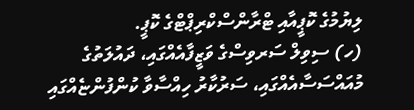ލިޔުމުގެ ކޮޕީއާއި ޓްރާންސްކްރިޕްޓްގެ ކޮޕީ.
(ހ) ސިވިލް ސަރވިސްގެ ވަޒީފާއެއްގައި، ދައުލަތުގެ މުއައްސަސާއެއްގައި، ސަރުކާރު ހިއްސާވާ ކުންފުންޏެއްގައި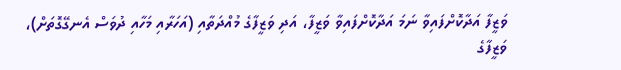ވަޒީފާ އަދާކޮށްފައިވާ ނަމަ އަދާކޮށްފައިވާ ވަޒީފާ، އަދި ވަޒީފާގެ މުއްދަތާއި (އަހަރާއި މަހާއި ދުވަސް އެނގޭގޮތަށް)، ވަޒީފާގެ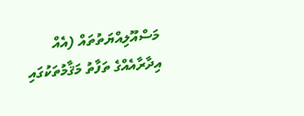މަސްއޫލިއްޔަތުތައް (އެއް އިދާރާއެއްގެ ތަފާތު މަޤާމުތަކުގައި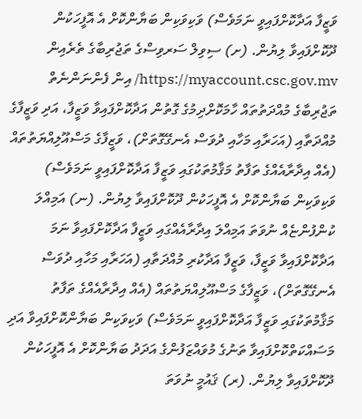ވަޒީފާ އަދާކޮށްފައިވީ ނަމަވެސް) ވަކިވަކިން ބަޔާންކޮށް އެ އޮފީހަކުން ދޫކޮށްފައިވާ ލިޔުން. (ށ) ސިވިލް ސަރވިސްގެ ތަޖުރިބާގެ ތެރެއިން https://myaccount.csc.gov.mv/ އިން ފެންނަންނެތް ތަޖުރިބާގެ މުއްދަތުތައް ހާމަކޮށްދިމުގެ ގޮތުން އަދާކޮށްފައިވާ ވަޒީފާ، އަދި ވަޒީފާގެ މުއްދަތާއި (އަހަރާއި މަހާއި ދުވަސް އެނގޭގޮތަށް)، ވަޒީފާގެ މަސްއޫލިއްޔަތުތައް (އެއް އިދާރާއެއްގެ ތަފާތު މަޤާމުތަކުގައި ވަޒީފާ އަދާކޮށްފައިވީ ނަމަވެސް) ވަކިވަކިން ބަޔާންކޮށް އެ އޮފީހަކުން ދޫކޮށްފައިވާ ލިޔުން. (ނ) އަމިއްލަ ކުންފުންޏެއް ނުވަތަ އަމިއްލަ އިދާރާއެއްގައި ވަޒީފާ އަދާކޮށްފައިވާ ނަމަ އަދާކޮށްފައިވާ ވަޒީފާ، ވަޒީފާ އަދާކުރި މުއްދަތާއި (އަހަރާއި މަހާއި ދުވަސް އެނގޭގޮތަށް)، ވަޒީފާގެ މަސްއޫލިއްޔަތުތައް (އެއް އިދާރާއެއްގެ ތަފާތު މަޤާމުތަކުގައި ވަޒީފާ އަދާކޮށްފައިވީ ނަމަވެސް) ވަކިވަކިން ބަޔާންކޮށްފައިވާ އަދި މަސައްކަތްކޮށްފައިވާ ތަނުގެ މުވައްޒަފުންގެ އަދަދު ބަޔާންކޮށް އެ އޮފީހަކުން ދޫކޮށްފައިވާ ލިޔުން. (ރ) ޤައުމީ ނުވަތަ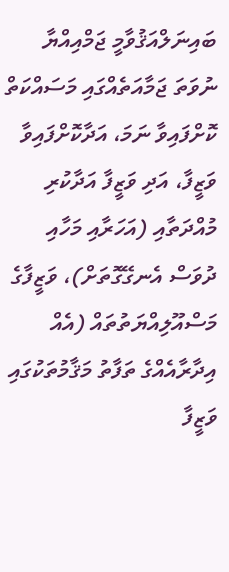ބައިނަލްއަޤުވާމީ ޖަމްއިއްޔާ ނުވަތަ ޖަމާއަތެއްގައި މަސައްކަތް ކޮށްފައިވާ ނަމަ، އަދާކޮށްފައިވާ ވަޒީފާ، އަދި ވަޒީފާ އަދާކުރި މުއްދަތާއި (އަހަރާއި މަހާއި ދުވަސް އެނގޭގޮތަށް)، ވަޒީފާގެ މަސްއޫލިއްޔަތުތައް (އެއް އިދާރާއެއްގެ ތަފާތު މަޤާމުތަކުގައި ވަޒީފާ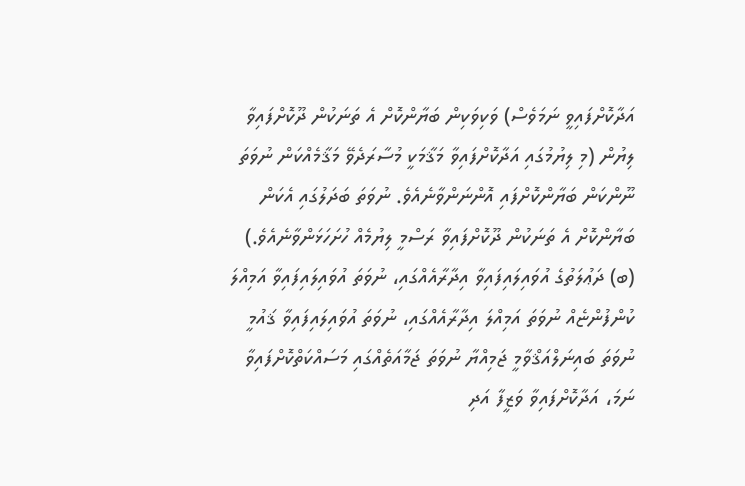އަދާކޮށްފައިވީ ނަމަވެސް) ވަކިވަކިން ބަޔާންކޮށް އެ ތަނަކުން ދޫކޮށްފައިވާ ލިޔުން (މި ލިޔުމުގައި އަދާކޮށްފައިވާ މަޤާމަކީ މުސާރަދެވޭ މަޤާމެއްކަން ނުވަތަ ނޫންކަން ބަޔާންކޮށްފައި އޮންނަންވާނެއެވެ. ނުވަތަ ބަދަލުގައި އެކަން ބަޔާންކޮށް އެ ތަނަކުން ދޫކޮށްފައިވާ ރަސްމީ ލިޔުމެއް ހުށަހަޅަންވާނެއެވެ.) (ބ) ދަޢުލަތުގެ އުވައިލައިފައިވާ އިދާރާއެއްގައި، ނުވަތަ އުވައިލައިފައިވާ އަމިއްލަ ކުންފުންޏެއް ނުވަތަ އަމިއްލަ އިދާރާއެއްގައި، ނުވަތަ އުވައިލައިފައިވާ ޤައުމީ ނުވަތަ ބައިނަލްއަޤްވާމީ ޖަމިއްޔާ ނުވަތަ ޖަމާއަތެއްގައި މަސައްކަތްކޮށްފައިވާ ނަމަ، އަދާކޮށްފައިވާ ވަޒީފާ އަދި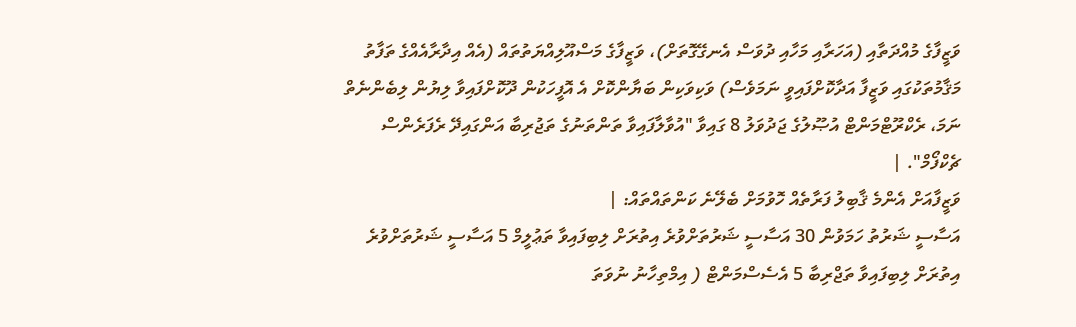ވަޒީފާގެ މުއްދަތާއި (އަހަރާއި މަހާއި ދުވަސް އެނގޭގޮތަށް)، ވަޒީފާގެ މަސްއޫލިއްޔަތުތައް (އެއް އިދާރާއެއްގެ ތަފާތު މަޤާމުތަކުގައި ވަޒީފާ އަދާކޮށްފައިވީ ނަމަވެސް) ވަކިވަކިން ބަޔާންކޮށް އެ އޮފީހަކުން ދޫކޮށްފައިވާ ލިޔުން ލިބެންނެތް ނަމަ، ރެކްރޫޓްމަންޓް އުޞޫލުގެ ޖަދުވަލު 8 ގައިވާ "އުވާލާފައިވާ ތަންތަނުގެ ތަޖުރިބާ އަންގައިދޭ ރެފަރެންސް ޗެކްފޯމް". |
ވަޒީފާއަށް އެންމެ ޤާބިލު ފަރާތެއް ހޮވުމަށް ބެލޭނެ ކަންތައްތައް: |
އަސާސީ ޝަރުތު ހަމަވުން 30 އަސާސީ ޝަރުތަށްވުރެ އިތުރަށް ލިބިފައިވާ ތަޢުލީމް 5 އަސާސީ ޝަރުތަށްވުރެ އިތުރަށް ލިބިފައިވާ ތަޖްރިބާ 5 އެސެސްމަންޓް ( އިމްތިހާނު ނުވަތަ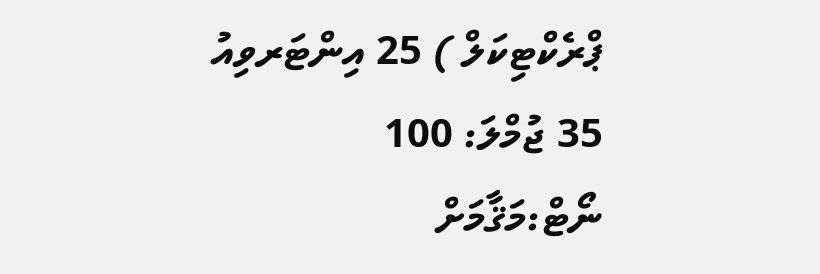ޕްރެކްޓިކަލް ) 25 އިންޓަރވިއު 35 ޖުމްލަ: 100
ނޯޓް:މަޤާމަށް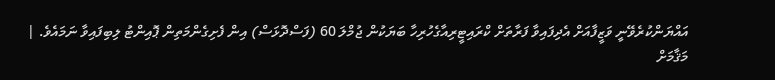އައްޔަންކުރެވޭނީ ވަޒީފާއަށް އެދިފައިވާ ފަރާތަށް ކްރައިޓީރިއާގެހުރިހާ ބަޔަކުން ޖުމްލަ 60 (ފަސްދޮޅަސް) އިން ފެށިގެންމަތިން ޕޮއިންޓު ލިބިފައިވާ ނަމައެވެ. |
މަޤާމަށް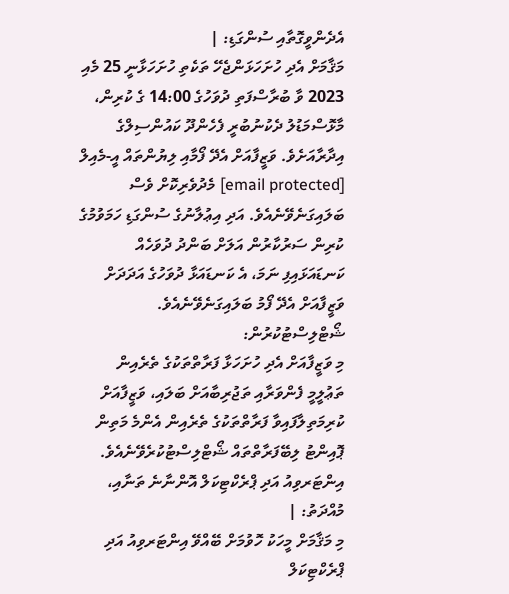އެދެންވީގޮތާއި ސުންގަޑި: |
މަޤާމަށް އެދި ހުށަހަޅަންޖެހޭ ތަކެތި ހުށަހަޅާނީ 25 މެއި 2023 ވާ ބުރާސްފަތި ދުވަހުގެ 14:00 ގެ ކުރިން، މާޅޮސްމަޑުލު ދެކުނުބުރީ ފެހެންދޫ ކައުންސިލްގެ އިދާރާއަށެވެ. ވަޒީފާއަށް އެދޭ ފޯމާއި ލިޔުންތައް އީ-މެއިލް [email protected] މެދުވެރިކޮށް ވެސް ބަލައިގަނެވޭނެއެވެ. އަދި އިޢުލާނުގެ ސުންގަޑި ހަމަވުމުގެ ކުރިން ސަރުކާރުން އަލަށް ބަންދު ދުވަހެއް ކަނޑައަޅައިފި ނަމަ، އެ ކަނޑައަޅާ ދުވަހުގެ އަދަދަށް ވަޒީފާއަށް އެދޭ ފޯމު ބަލައިގަނެވޭނެއެވެ.
ޝޯޓްލިސްޓުކުރުން:
މި ވަޒީފާއަށް އެދި ހުށަހަޅާ ފަރާތްތަކުގެ ތެރެއިން ތަޢުލީމީ ފެންވަރާއި ތަޖުރިބާއަށް ބަލައި، ވަޒީފާއަށް ކުރިމަތިލާފައިވާ ފަރާތްތަކުގެ ތެރެއިން އެންމެ މަތިން ޕޮއިންޓު ލިބޭފަރާތްތައް ޝޯޓްލިސްޓުކުރެވޭނެއެވެ.
އިންޓަރވިއު އަދި ޕްރެކްޓިކަލް އޮންނާނެ ތަނާއި، މުއްދަތު: |
މި މަޤާމަށް މީހަކު ހޮވުމަށް ބޭއްވޭ އިންޓަރވިއު އަދި ޕްރެކްޓިކަލް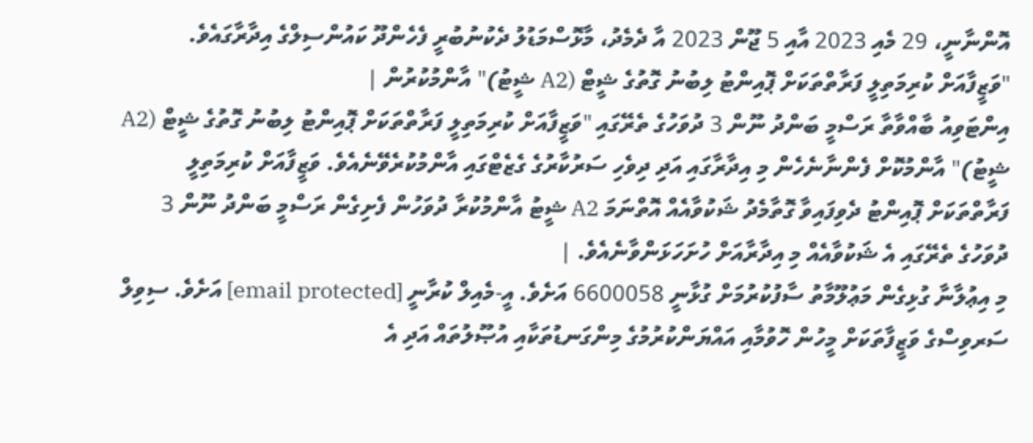އޮންނާނީ، 29 މެއި 2023 އާއި 5 ޖޫން 2023 އާ ދެމެދު، މާޅޮސްމަޑުލު ދެކުނުބުރީ ފެހެންދޫ ކައުންސިލްގެ އިދާރާގައެވެ.
"ވަޒީފާއަށް ކުރިމަތިލީ ފަރާތްތަކަށް ޕޮއިންޓު ލިބުނު ގޮތުގެ ޝީޓް (A2 ޝީޓު)" އާންމުކުރުން |
އިންޓަވިއު ބާއްވާތާ ރަސްމީ ބަންދު ނޫން 3 ދުވަހުގެ ތެރޭގައި "ވަޒީފާއަށް ކުރިމަތިލީ ފަރާތްތަކަށް ޕޮއިންޓު ލިބުނު ގޮތުގެ ޝީޓް (A2 ޝީޓު)" އާންމުކޮށް ފެންނާނެހެން މި އިދާރާގައި އަދި ދިވެހި ސަރުކާރުގެ ގެޒެޓްގައި އާންމުކުރެވޭނެއެވެ. ވަޒީފާއަށް ކުރިމަތިލީ ފަރާތްތަކަށް ޕޮއިންޓު ދެވިފައިވާ ގޮތާމެދު ޝަކުވާއެއް އޮތްނަމަ A2 ޝީޓު އާންމުކުރާ ދުވަހުން ފެށިގެން ރަސްމީ ބަންދު ނޫން 3 ދުވަހުގެ ތެރޭގައި އެ ޝަކުވާއެއް މި އިދާރާއަށް ހުށަހަޅަންވާނެއެވެ. |
މި އިޢުލާނާ ގުޅިގެން މަޢުލޫމާތު ސާފުކުރުމަށް ގުޅާނީ 6600058 އަށެވެ. އީ-މެއިލް ކުރާނީ [email protected] އަށެވެ. ސިވިލް ސަރވިސްގެ ވަޒީފާތަކަށް މީހުން ހޮވުމާއި އައްޔަންކުރުމުގެ މިންގަނޑުތަކާއި އުޞޫލުތައް އަދި އެ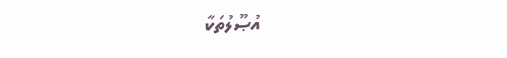އުޞޫލުތަކާ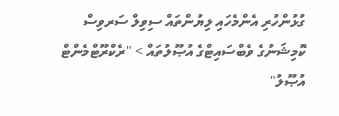ގުޅުންހުރި އެންމެހައި ލިޔުންތައް ސިވިލް ސަރވިސް ކޮމިޝަނުގެ ވެބްސައިޓްގެ އުޞޫލުތައް > "ރެކްރޫޓްމެންޓް އުޞޫލު"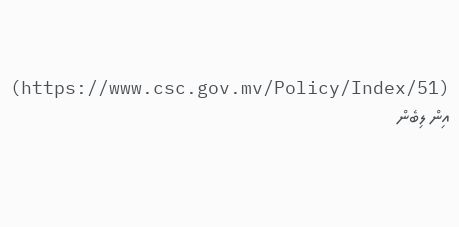(https://www.csc.gov.mv/Policy/Index/51) އިން ލިބެން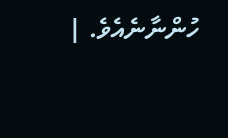ހުންނާނެއެވެ. |